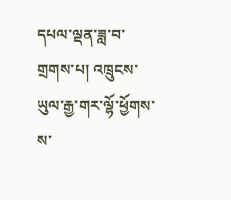དཔལ་ལྡན་ཟླ་བ་གྲགས་པ། འཁྲུངས་ཡུལ་རྒྱ་གར་ལྷོ་ཕྱོགས་ས་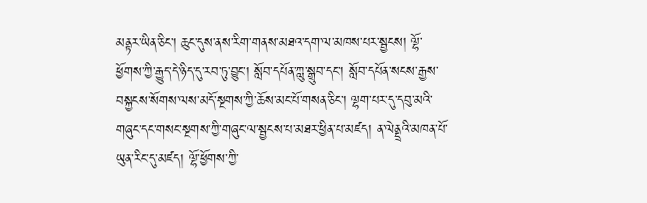མནྟར་ཡིན་ཅིང་། ཆུང་དུས་ནས་རིག་གནས་མཐའ་དག་ལ་མཁས་པར་སྦྱངས། ལྷོ་ཕྱོགས་ཀྱི་རྒྱུད་དེ་ཉིད་དུ་རབ་ཏུ་བྱུང་། སློབ་དཔོན་ཀླུ་སྒྲུབ་དང་། སློབ་དཔོན་སངས་རྒྱས་བསྐྱངས་སོགས་ལས་མདོ་སྔགས་ཀྱི་ཆོས་མང་པོ་གསན་ཅིང་། ལྷག་པར་དུ་དབུ་མའི་གཞུང་དང་གསང་སྔགས་ཀྱི་གཞུང་ལ་སྦྱངས་པ་མཐར་ཕྱིན་པ་མཛད། ན་ལེནྡྲའི་མཁན་པོ་ཡུན་རིང་དུ་མཛད། ལྷོ་ཕྱོགས་ཀྱི་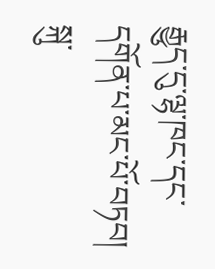རྒྱུད་དུ་ལྷ་ཁང་དང་དགོན་པ་མང་པོ་བཏབ། སྐུ་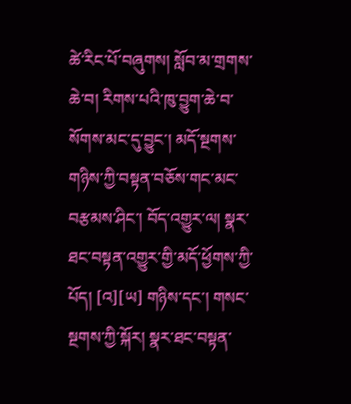ཚེ་རིང་པོ་བཞུགས། སློབ་མ་གྲགས་ཆེ་བ། རིགས་པའི་ཁུ་བྱུག་ཆེ་བ་སོགས་མང་དུ་བྱུང་། མདོ་སྔགས་གཉིས་ཀྱི་བསྟན་བཅོས་གང་མང་བརྩམས་ཤིང་། བོད་འགྱུར་ལ། སྣར་ཐང་བསྟན་འགྱུར་གྱི་མདོ་ཕྱོགས་ཀྱི་པོད། [འ][ཡ] གཉིས་དང་། གསང་སྔགས་ཀྱི་སྐོར། སྣར་ཐང་བསྟན་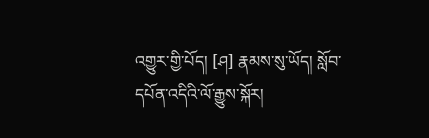འགྱུར་གྱི་པོད། [ཤ] རྣམས་སུ་ཡོད། སློབ་དཔོན་འདིའི་ལོ་རྒྱུས་སྐོར།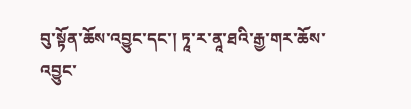བུ་སྟོན་ཆོས་འབྱུང་དང་། ཏཱ་ར་ནཱ་ཐའི་རྒྱ་གར་ཆོས་འབྱུང་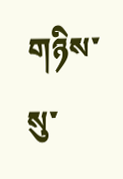གཉིས་སུ་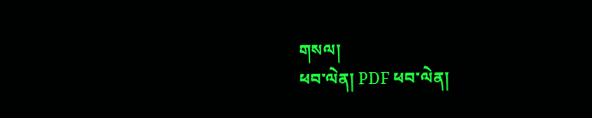གསལ།
ཕབ་ལེན། PDF ཕབ་ལེན།